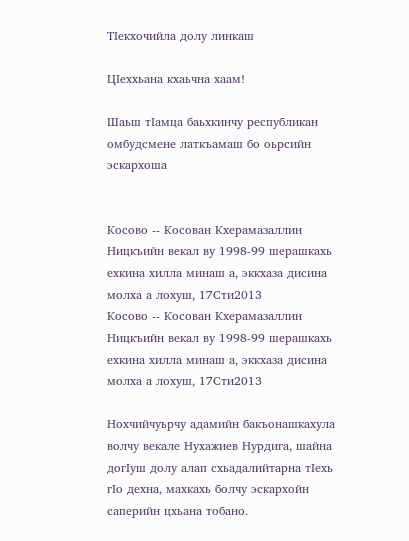ТIекхочийла долу линкаш

ЦIеххьана кхаьчна хаам!

Шаьш тIамца баьхкинчу республикан омбудсмене латкъамаш бо оьрсийн эскархоша


Косово -- Косован Кхерамазаллин Ницкъийн векал ву 1998-99 шерашкахь ехкина хилла минаш а, эккхаза дисина молха а лохуш, 17Сти2013
Косово -- Косован Кхерамазаллин Ницкъийн векал ву 1998-99 шерашкахь ехкина хилла минаш а, эккхаза дисина молха а лохуш, 17Сти2013

Нохчийчуьрчу адамийн бакъонашкахула волчу векале Нухажиев Нурдига, шайна догIуш долу алап схьадалийтарна тIехь гIо дехна, махкахь болчу эскархойн саперийн цхьана тобано.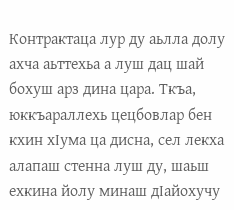Контрактаца лур ду аьлла долу ахча аьттехьа а луш дац шай бохуш арз дина цара. Ткъа, юккъараллехь цецбовлар бен кхин хIума ца дисна, сел лекха алапаш стенна луш ду, шаьш ехкина йолу минаш дIайохучу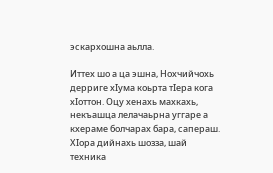эскархошна аьлла.

Иттех шо а ца эшна, Нохчийчохь дерриге хIума коьрта тIера кога хIоттон. Оцу хенахь махкахь, некъашца лелачаьрна уггаре а кхераме болчарах бара, сапераш. ХIора дийнахь шозза, шай техника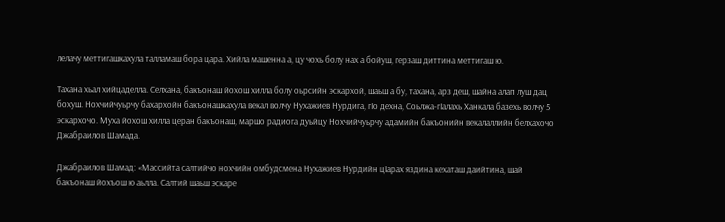лелачу меттигашкахула талламаш бора цара. Хийла машенна а, цу чохь болу нах а бойуш, герзаш диттина меттигаш ю.

Тахана хьал хийцаделла. Селхана, бакъонаш йохош хилла болу оьрсийн эскархой, шаьш а бу, тахана, арз деш, шайна алап луш дац бохуш. Нохчийчуьрчу бахархойн бакъонашкахула векал волчу Нухажиев Нурдига, гIо дехна, Соьлжа-гIалахь Ханкала базехь волчу 5 эскархочо. Муха йохош хилла церан бакъонаш, маршо радиога дуьйцу Нохчийчуьрчу адамийн бакъонийн векалаллийн белхахочо Джабраилов Шамада.

Джабраилов Шамад: «Массийта салтийчо нохчийн омбудсмена Нухажиев Нурдийн цIарах яздина кехаташ даийтина, шай бакъонаш йохъош ю аьлла. Салтий шаьш эскаре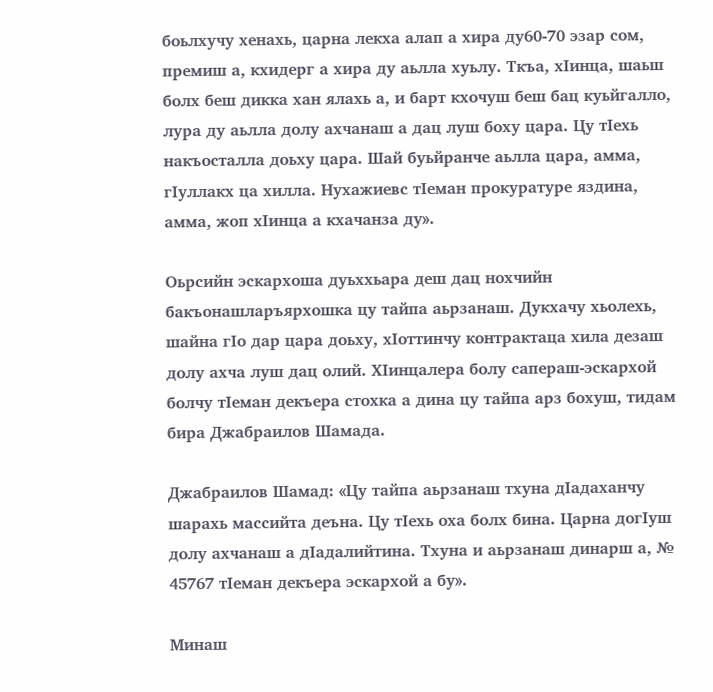боьлхучу хенахь, царна лекха алап а хира ду60-70 эзар сом, премиш а, кхидерг а хира ду аьлла хуьлу. Ткъа, хIинца, шаьш болх беш дикка хан ялахь а, и барт кхочуш беш бац куьйгалло, лура ду аьлла долу ахчанаш а дац луш боху цара. Цу тIехь накъосталла доьху цара. Шай буьйранче аьлла цара, амма, гIуллакх ца хилла. Нухажиевс тIеман прокуратуре яздина, амма, жоп хIинца а кхачанза ду».

Оьрсийн эскархоша дуьххьара деш дац нохчийн бакъонашларъярхошка цу тайпа аьрзанаш. Дукхачу хьолехь, шайна гIо дар цара доьху, хIоттинчу контрактаца хила дезаш долу ахча луш дац олий. ХIинцалера болу сапераш-эскархой болчу тIеман декъера стохка а дина цу тайпа арз бохуш, тидам бира Джабраилов Шамада.

Джабраилов Шамад: «Цу тайпа аьрзанаш тхуна дIадаханчу шарахь массийта деъна. Цу тIехь оха болх бина. Царна догIуш долу ахчанаш а дIадалийтина. Тхуна и аьрзанаш динарш а, № 45767 тIеман декъера эскархой а бу».

Минаш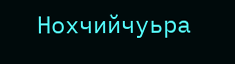Нохчийчуьра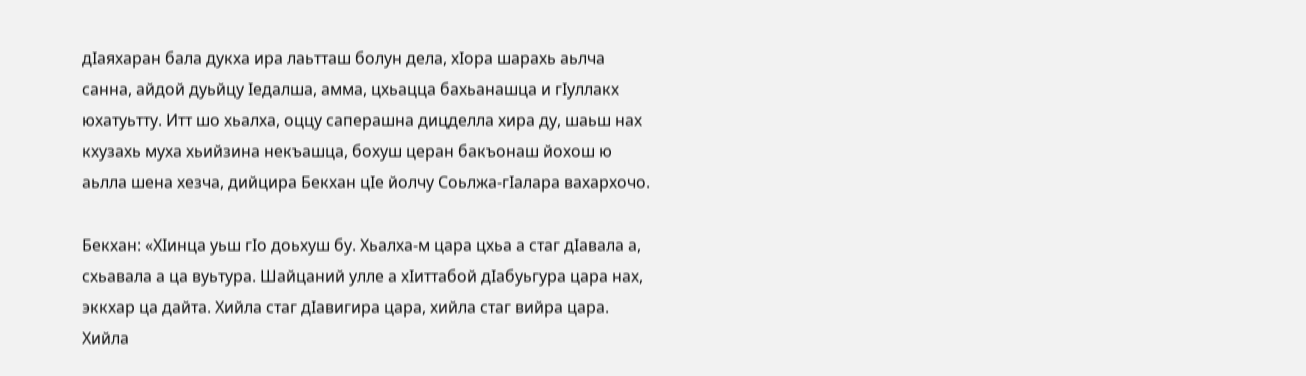дIаяхаран бала дукха ира лаьтташ болун дела, хIора шарахь аьлча санна, айдой дуьйцу Iедалша, амма, цхьацца бахьанашца и гIуллакх юхатуьтту. Итт шо хьалха, оццу саперашна дицделла хира ду, шаьш нах кхузахь муха хьийзина некъашца, бохуш церан бакъонаш йохош ю аьлла шена хезча, дийцира Бекхан цIе йолчу Соьлжа-гIалара вахархочо.

Бекхан: «ХIинца уьш гIо доьхуш бу. Хьалха-м цара цхьа а стаг дIавала а, схьавала а ца вуьтура. Шайцаний улле а хIиттабой дIабуьгура цара нах, эккхар ца дайта. Хийла стаг дIавигира цара, хийла стаг вийра цара. Хийла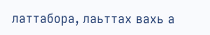латтабора, лаьттах вахь а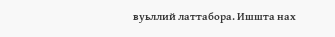вуьллий латтабора. Ишшта нах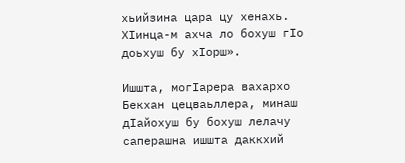хьийзина цара цу хенахь. ХIинца-м ахча ло бохуш гIо доьхуш бу хIорш».

Ишшта, могIарера вахархо Бекхан цецваьллера, минаш дIайохуш бу бохуш лелачу саперашна ишшта даккхий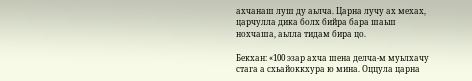ахчанаш луш ду аьлча. Царна лучу ах мехах, царчулла дика болх бийра бара шаьш нохчаша, аьлла тидам бира цо.

Бекхан: «100 эзар ахча шена делча-м муьлхачу стага а схьайоккхура ю мина. Оццула царна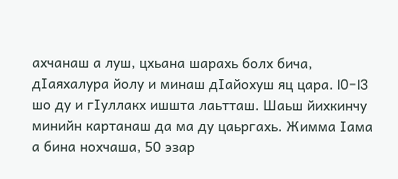ахчанаш а луш, цхьана шарахь болх бича, дIаяхалура йолу и минаш дIайохуш яц цара. I0-I3 шо ду и гIуллакх ишшта лаьтташ. Шаьш йихкинчу минийн картанаш да ма ду цаьргахь. Жимма Iама а бина нохчаша, 50 эзар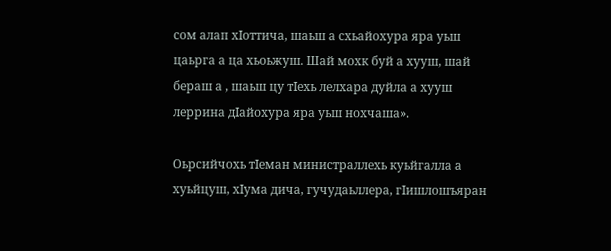сом алап хIоттича, шаьш а схьайохура яра уьш цаьрга а ца хьоьжуш. Шай мохк буй а хууш, шай бераш а , шаьш цу тIехь лелхара дуйла а хууш леррина дIайохура яра уьш нохчаша».

Оьрсийчохь тIеман министраллехь куьйгалла а хуьйцуш, хIума дича, гучудаьллера, гIишлошъяран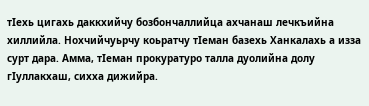тIехь цигахь даккхийчу бозбончаллийца ахчанаш лечкъийна хиллийла. Нохчийчуьрчу коьратчу тIеман базехь Ханкалахь а изза сурт дара. Амма, тIеман прокуратуро талла дуолийна долу гIуллакхаш, сихха дижийра.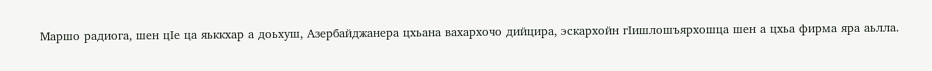Маршо радиога, шен цIе ца яьккхар а доьхуш, Азербайджанера цхьана вахархочо дийцира, эскархойн гIишлошъярхошца шен а цхьа фирма яра аьлла.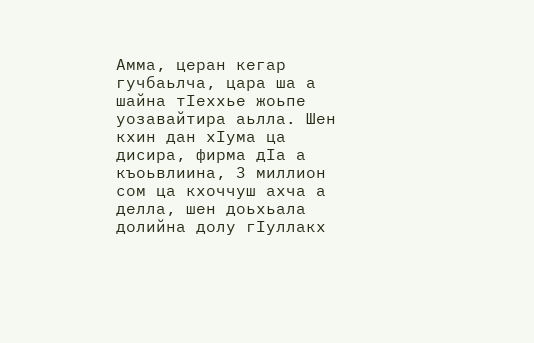Амма, церан кегар гучбаьлча, цара ша а шайна тIеххье жоьпе уозавайтира аьлла. Шен кхин дан хIума ца дисира, фирма дIа а къоьвлиина, 3 миллион сом ца кхоччуш ахча а делла, шен доьхьала долийна долу гIуллакх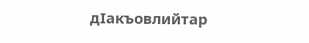дIакъовлийтар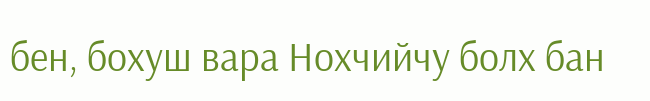бен, бохуш вара Нохчийчу болх бан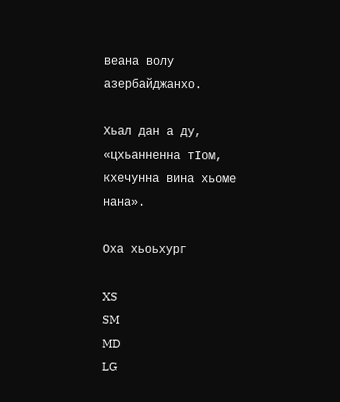веана волу азербайджанхо.

Хьал дан а ду, «цхьанненна тIом, кхечунна вина хьоме нана».

Оха хьоьхург

XS
SM
MD
LG